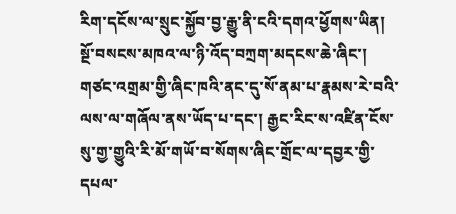རིག་དངོས་ལ་སྲུང་སྐྱོབ་བྱ་རྒྱུ་ནི་ངའི་དགའ་ཕྱོགས་ཡིན།
སྔོ་བསངས་མཁའ་ལ་ཉི་འོད་བཀྲག་མདངས་ཆེ་ཞིང་། གཙང་འགྲམ་གྱི་ཞིང་ཁའི་ནང་དུ་སོ་ནམ་པ་རྣམས་རེ་བའི་ལས་ལ་གཞོལ་ནས་ཡོད་པ་དང་། རྒྱང་རིང་ས་འཛིན་ངོས་སུ་གྱ་གྱུའི་རི་མོ་གཡོ་བ་སོགས་ཞིང་གྲོང་ལ་དབྱར་གྱི་དཔལ་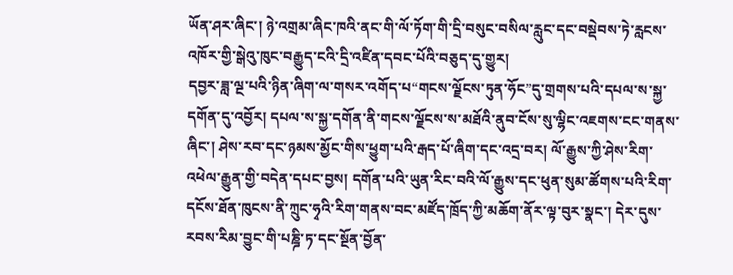ཡོན་ཤར་ཞིང་། ཉེ་འགྲམ་ཞིང་ཁའི་ནང་གི་ལོ་ཏོག་གི་དྲི་བསུང་བསིལ་རླུང་དང་བསྡེབས་ཏེ་རླངས་འཁོར་གྱི་སྒེའུ་ཁུང་བརྒྱུད་ངའི་དྲི་འཛིན་དབང་པོའི་བཅུད་དུ་གྱུར།
དབྱར་ཟླ་ལྔ་པའི་ཉིན་ཞིག་ལ་གསར་འགོད་པ“གངས་ལྗོངས་ཏུན་ཧོང”དུ་གྲགས་པའི་དཔལ་ས་སྐྱ་དགོན་དུ་འབྱོར། དཔལ་ས་སྐྱ་དགོན་ནི་གངས་ལྗོངས་ས་མཐོའི་ནུབ་ངོས་སུ་ལྷིང་འཇགས་ངང་གནས་ཞིང་། ཤེས་རབ་དང་ཉམས་མྱོང་གིས་ཕྱུག་པའི་རྒད་པོ་ཞིག་དང་འདྲ་བར། ལོ་རྒྱུས་ཀྱི་ཤེས་རིག་འཕེལ་རྒྱུན་གྱི་བདེན་དཔང་བྱས། དགོན་པའི་ཡུན་རིང་བའི་ལོ་རྒྱུས་དང་ཕུན་སུམ་ཚོགས་པའི་རིག་དངོས་ཐོན་ཁུངས་ནི་ཀྲུང་ཧྭའི་རིག་གནས་བང་མཛོད་ཁྲོད་ཀྱི་མཆོག་ནོར་ལྟ་བུར་སྣང་། དེར་དུས་རབས་རིམ་བྱུང་གི་པཎྜི་ཏ་དང་སྔོན་བྱོན་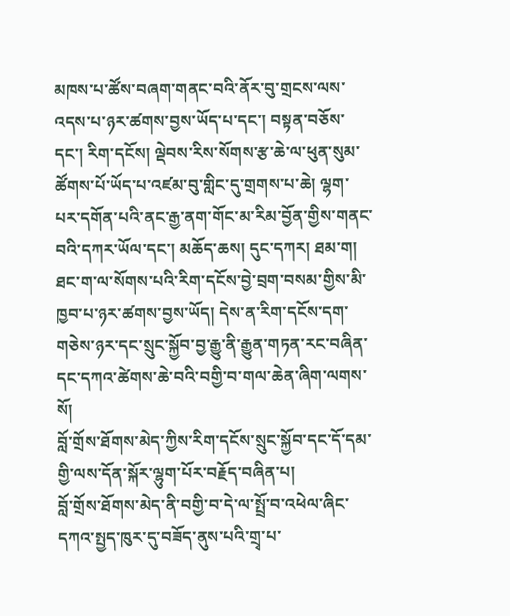མཁས་པ་ཚོས་བཞག་གནང་བའི་ནོར་བུ་གྲངས་ལས་འདས་པ་ཉར་ཚགས་བྱས་ཡོད་པ་དང་། བསྟན་བཅོས་དང་། རིག་དངོས། ལྡེབས་རིས་སོགས་རྩ་ཆེ་ལ་ཕུན་སུམ་ཚོགས་པོ་ཡོད་པ་འཛམ་བུ་གླིང་དུ་གྲགས་པ་ཆེ། ལྷག་པར་དགོན་པའི་ནང་རྒྱ་ནག་གོང་མ་རིམ་བྱོན་གྱིས་གནང་བའི་དཀར་ཡོལ་དང་། མཆོད་ཆས། དུང་དཀར། ཐམ་ག། ཐང་ག་ལ་སོགས་པའི་རིག་དངོས་བྱེ་བྲག་བསམ་གྱིས་མི་ཁྱབ་པ་ཉར་ཚགས་བྱས་ཡོད། དེས་ན་རིག་དངོས་དག་གཅེས་ཉར་དང་སྲུང་སྐྱོབ་བྱ་རྒྱུ་ནི་རྒྱུན་གཏན་རང་བཞིན་དང་དཀའ་ཚེགས་ཆེ་བའི་བགྱི་བ་གལ་ཆེན་ཞིག་ལགས་སོ།
བློ་གྲོས་ཐོགས་མེད་ཀྱིས་རིག་དངོས་སྲུང་སྐྱོབ་དང་དོ་དམ་གྱི་ལས་དོན་སྐོར་ལྷུག་པོར་བརྗོད་བཞིན་པ།
བློ་གྲོས་ཐོགས་མེད་ནི་བགྱི་བ་དེ་ལ་སྤྲོ་བ་འཕེལ་ཞིང་དཀའ་སྤྱད་ཁུར་དུ་བཟོད་ནུས་པའི་གྲྭ་པ་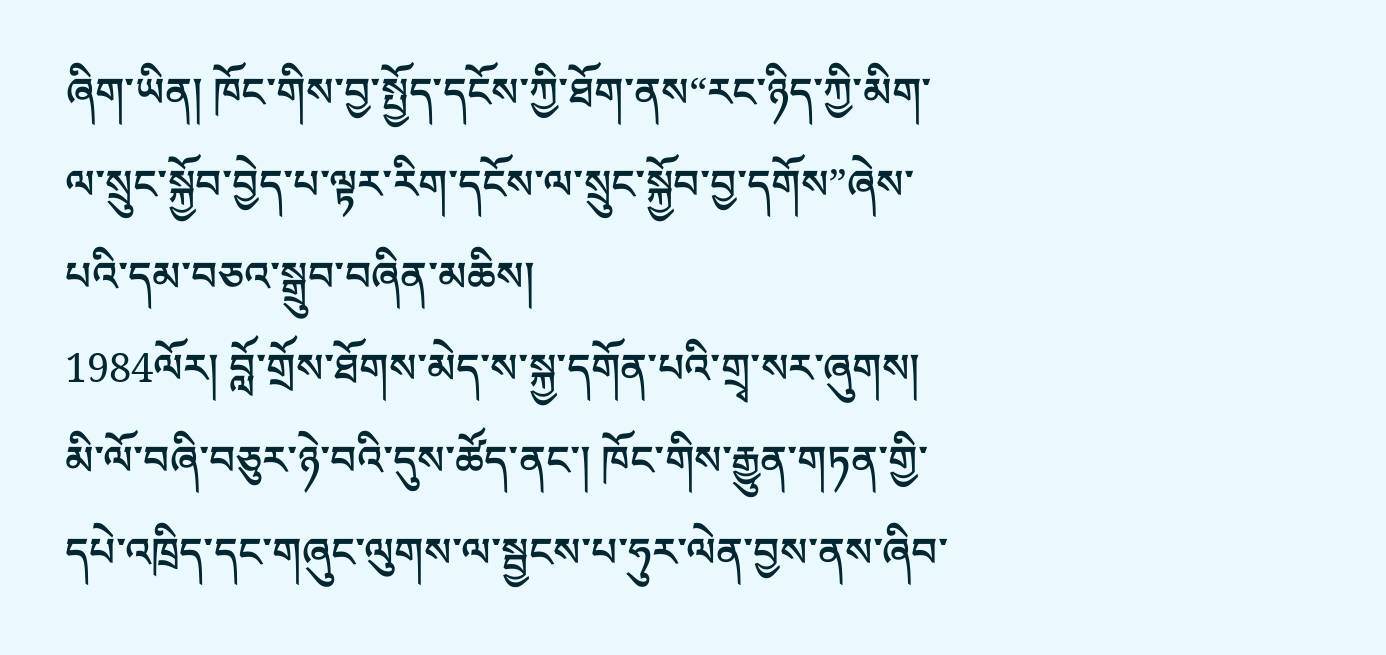ཞིག་ཡིན། ཁོང་གིས་བྱ་སྤྱོད་དངོས་ཀྱི་ཐོག་ནས“རང་ཉིད་ཀྱི་མིག་ལ་སྲུང་སྐྱོབ་བྱེད་པ་ལྟར་རིག་དངོས་ལ་སྲུང་སྐྱོབ་བྱ་དགོས”ཞེས་པའི་དམ་བཅའ་སྒྲུབ་བཞིན་མཆིས།
1984ལོར། བློ་གྲོས་ཐོགས་མེད་ས་སྐྱ་དགོན་པའི་གྲྭ་སར་ཞུགས། མི་ལོ་བཞི་བཅུར་ཉེ་བའི་དུས་ཚོད་ནང་། ཁོང་གིས་རྒྱུན་གཏན་གྱི་དཔེ་འཁྲིད་དང་གཞུང་ལུགས་ལ་སྦྱངས་པ་ཧུར་ལེན་བྱས་ནས་ཞིབ་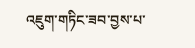འཇུག་གཏིང་ཟབ་བྱས་པ་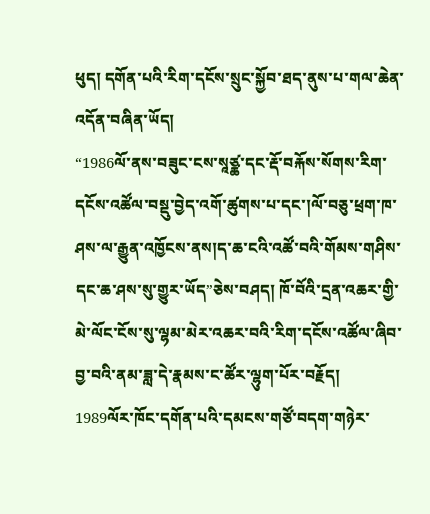ཕུད། དགོན་པའི་རིག་དངོས་སྲུང་སྐྱོབ་ཐད་ནུས་པ་གལ་ཆེན་འདོན་བཞིན་ཡོད།
“1986ལོ་ནས་བཟུང་ངས་སཱཙྪ་དང་རྡོ་བརྐོས་སོགས་རིག་དངོས་འཚོལ་བསྡུ་བྱེད་འགོ་ཚུགས་པ་དང་།ལོ་བཅུ་ཕྲག་ཁ་ཤས་ལ་རྒྱུན་འཁྱོངས་ནས།ད་ཆ་ངའི་འཚོ་བའི་གོམས་གཤིས་དང་ཆ་ཤས་སུ་གྱུར་ཡོད”ཅེས་བཤད། ཁོ་བོའི་དྲན་འཆར་གྱི་མེ་ལོང་ངོས་སུ་ལྷམ་མེར་འཆར་བའི་རིག་དངོས་འཚོལ་ཞིབ་བྱ་བའི་ནམ་ཟླ་དེ་རྣམས་ང་ཚོར་ལྷུག་པོར་བརྗོད།
1989ལོར་ཁོང་དགོན་པའི་དམངས་གཙོ་བདག་གཉེར་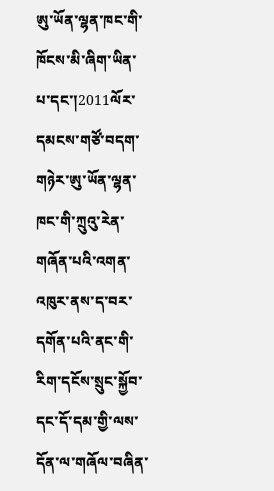ཨུ་ཡོན་ལྷན་ཁང་གི་ཁོངས་མི་ཞིག་ཡིན་པ་དང་།2011ལོར་དམངས་གཙོ་བདག་གཉེར་ཨུ་ཡོན་ལྷན་ཁང་གི་ཀྲུའུ་རེན་གཞོན་པའི་འགན་འཁུར་ནས་ད་བར་དགོན་པའི་ནང་གི་རིག་དངོས་སྲུང་སྐྱོབ་དང་དོ་དམ་གྱི་ལས་དོན་ལ་གཞོལ་བཞིན་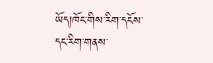ཡོད།ཁོང་གིས་རིག་དངོས་དང་རིག་གནས་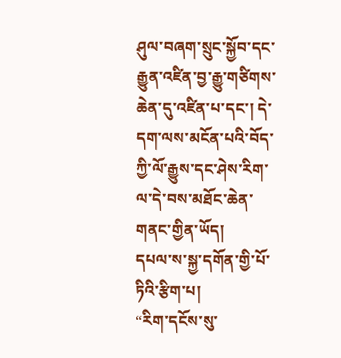ཤུལ་བཞག་སྲུང་སྐྱོབ་དང་རྒྱུན་འཛིན་བྱ་རྒྱུ་གཙིགས་ཆེན་དུ་འཛིན་པ་དང་། དེ་དག་ལས་མངོན་པའི་བོད་ཀྱི་ལོ་རྒྱུས་དང་ཤེས་རིག་ལ་དེ་བས་མཐོང་ཆེན་གནང་གྱིན་ཡོད།
དཔལ་ས་སྐྱ་དགོན་གྱི་པོ་ཏིའི་རྩིག་པ།
“རིག་དངོས་སུ་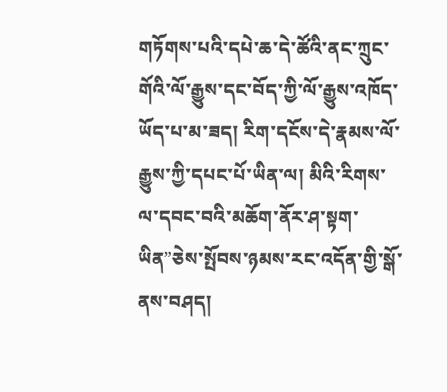གཏོགས་པའི་དཔེ་ཆ་དེ་ཚོའི་ནང་ཀྲུང་གོའི་ལོ་རྒྱུས་དང་བོད་ཀྱི་ལོ་རྒྱུས་འཁོད་ཡོད་པ་མ་ཟད། རིག་དངོས་དེ་རྣམས་ལོ་རྒྱུས་ཀྱི་དཔང་པོ་ཡིན་ལ། མིའི་རིགས་ལ་དབང་བའི་མཆོག་ནོར་ཤ་སྟག་ཡིན”ཅེས་སྤོབས་ཉམས་རང་འདོན་གྱི་སྒོ་ནས་བཤད།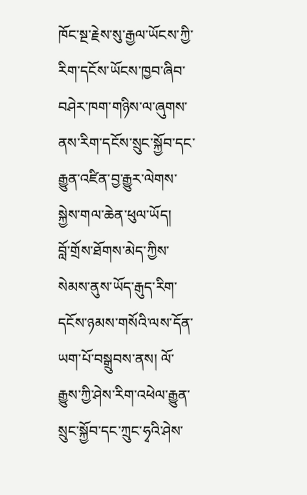ཁོང་སྔ་རྗེས་སུ་རྒྱལ་ཡོངས་ཀྱི་རིག་དངོས་ཡོངས་ཁྱབ་ཞིབ་བཤེར་ཁག་གཉིས་ལ་ཞུགས་ནས་རིག་དངོས་སྲུང་སྐྱོབ་དང་རྒྱུན་འཛིན་བྱ་རྒྱུར་ལེགས་སྐྱེས་གལ་ཆེན་ཕུལ་ཡོད།
བློ་གྲོས་ཐོགས་མེད་ཀྱིས་སེམས་ནུས་ཡོད་རྒུད་རིག་དངོས་ཉམས་གསོའི་ལས་དོན་ཡག་པོ་བསྒྲུབས་ནས། ལོ་རྒྱུས་ཀྱི་ཤེས་རིག་འཕེལ་རྒྱུན་སྲུང་སྐྱོབ་དང་ཀྲུང་ཧྭའི་ཤེས་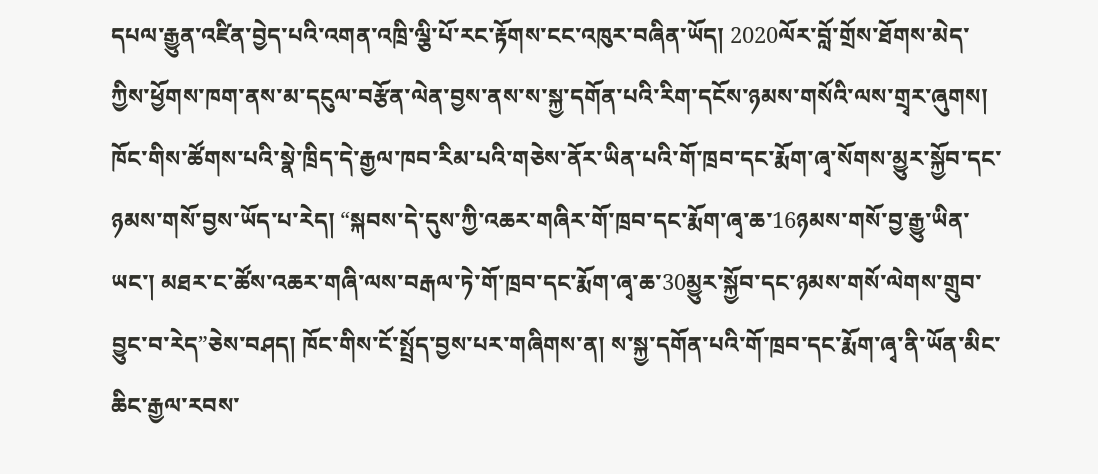དཔལ་རྒྱུན་འཛིན་བྱེད་པའི་འགན་འཁྲི་ལྕི་པོ་རང་རྟོགས་ངང་འཁུར་བཞིན་ཡོད། 2020ལོར་བློ་གྲོས་ཐོགས་མེད་ཀྱིས་ཕྱོགས་ཁག་ནས་མ་དངུལ་བརྩོན་ལེན་བྱས་ནས་ས་སྐྱ་དགོན་པའི་རིག་དངོས་ཉམས་གསོའི་ལས་གྲྭར་ཞུགས། ཁོང་གིས་ཚོགས་པའི་སྣེ་ཁྲིད་དེ་རྒྱལ་ཁབ་རིམ་པའི་གཅེས་ནོར་ཡིན་པའི་གོ་ཁྲབ་དང་རྨོག་ཞྭ་སོགས་མྱུར་སྐྱོབ་དང་ཉམས་གསོ་བྱས་ཡོད་པ་རེད། “སྐབས་དེ་དུས་ཀྱི་འཆར་གཞིར་གོ་ཁྲབ་དང་རྨོག་ཞྭ་ཆ་16ཉམས་གསོ་བྱ་རྒྱུ་ཡིན་ཡང་། མཐར་ང་ཚོས་འཆར་གཞི་ལས་བརྒལ་ཏེ་གོ་ཁྲབ་དང་རྨོག་ཞྭ་ཆ་30མྱུར་སྐྱོབ་དང་ཉམས་གསོ་ལེགས་གྲུབ་བྱུང་བ་རེད”ཅེས་བཤད། ཁོང་གིས་ངོ་སྤྲོད་བྱས་པར་གཞིགས་ན། ས་སྐྱ་དགོན་པའི་གོ་ཁྲབ་དང་རྨོག་ཞྭ་ནི་ཡོན་མིང་ཆིང་རྒྱལ་རབས་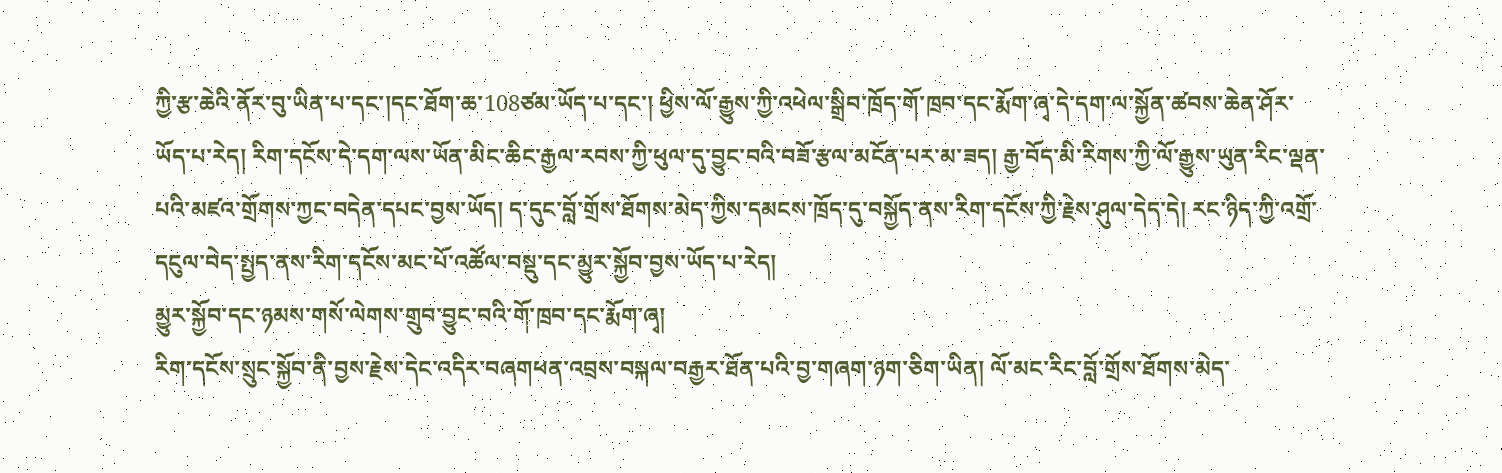ཀྱི་རྩ་ཆེའི་ནོར་བུ་ཡིན་པ་དང་།དང་ཐོག་ཆ་108ཙམ་ཡོད་པ་དང་། ཕྱིས་ལོ་རྒྱུས་ཀྱི་འཕེལ་སྒྲིབ་ཁྲོད་གོ་ཁྲབ་དང་རྨོག་ཞྭ་དེ་དག་ལ་སྐྱོན་ཚབས་ཆེན་ཤོར་ཡོད་པ་རེད། རིག་དངོས་དེ་དག་ལས་ཡོན་མིང་ཆིང་རྒྱལ་རབས་ཀྱི་ཕུལ་དུ་བྱུང་བའི་བཟོ་རྩལ་མངོན་པར་མ་ཟད། རྒྱ་བོད་མི་རིགས་ཀྱི་ལོ་རྒྱུས་ཡུན་རིང་ལྡན་པའི་མཛའ་གྲོགས་ཀྱང་བདེན་དཔང་བྱས་ཡོད། ད་དུང་བློ་གྲོས་ཐོགས་མེད་ཀྱིས་དམངས་ཁྲོད་དུ་བསྐྱོད་ནས་རིག་དངོས་ཀྱི་རྗེས་ཤུལ་དེད་དེ། རང་ཉིད་ཀྱི་འགྲོ་དངུལ་བེད་སྤྱད་ནས་རིག་དངོས་མང་པོ་འཚོལ་བསྡུ་དང་མྱུར་སྐྱོབ་བྱས་ཡོད་པ་རེད།
མྱུར་སྐྱོབ་དང་ཉམས་གསོ་ལེགས་གྲུབ་བྱུང་བའི་གོ་ཁྲབ་དང་རྨོག་ཞྭ།
རིག་དངོས་སྲུང་སྐྱོབ་ནི་བྱས་རྗེས་དེང་འདིར་བཞགཕན་འབྲས་བསྐལ་བརྒྱར་ཐོན་པའི་བྱ་གཞག་ཉག་ཅིག་ཡིན། ལོ་མང་རིང་བློ་གྲོས་ཐོགས་མེད་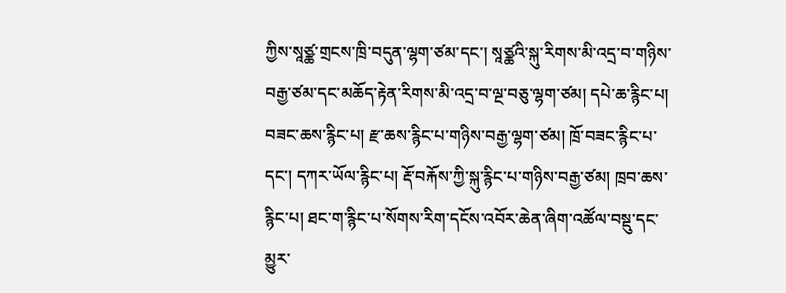ཀྱིས་སཱཙྪ་གྲངས་ཁྲི་བདུན་ལྷག་ཙམ་དང་། སཱཙྪའི་སྐུ་རིགས་མི་འདྲ་བ་གཉིས་བརྒྱ་ཙམ་དང་མཆོད་རྟེན་རིགས་མི་འདྲ་བ་ལྔ་བཅུ་ལྷག་ཙམ། དཔེ་ཆ་རྙིང་པ། བཟང་ཆས་རྙིང་པ། རྫ་ཆས་རྙིང་པ་གཉིས་བརྒྱ་ལྷག་ཙམ། ཁྲོ་བཟང་རྙིང་པ་དང་། དཀར་ཡོལ་རྙིང་པ། རྡོ་བརྐོས་ཀྱི་སྐུ་རྙིང་པ་གཉིས་བརྒྱ་ཙམ། ཁྲབ་ཆས་རྙིང་པ། ཐང་ག་རྙིང་པ་སོགས་རིག་དངོས་འབོར་ཆེན་ཞིག་འཚོལ་བསྡུ་དང་མྱུར་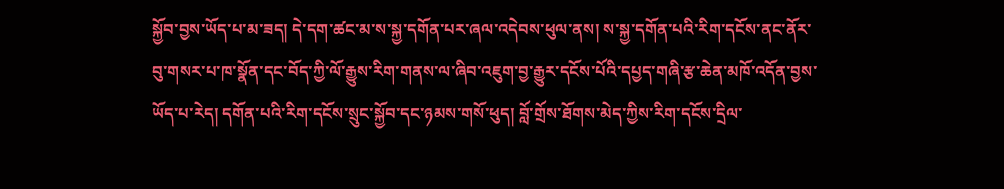སྐྱོབ་བྱས་ཡོད་པ་མ་ཟད། དེ་དག་ཚང་མ་ས་སྐྱ་དགོན་པར་ཞལ་འདེབས་ཕུལ་ནས། ས་སྐྱ་དགོན་པའི་རིག་དངོས་ནང་ནོར་བུ་གསར་པ་ཁ་སྣོན་དང་བོད་ཀྱི་ལོ་རྒྱུས་རིག་གནས་ལ་ཞིབ་འཇུག་བྱ་རྒྱུར་དངོས་པོའི་དཔྱད་གཞི་རྩ་ཆེན་མཁོ་འདོན་བྱས་ཡོད་པ་རེད། དགོན་པའི་རིག་དངོས་སྲུང་སྐྱོབ་དང་ཉམས་གསོ་ཕུད། བློ་གྲོས་ཐོགས་མེད་ཀྱིས་རིག་དངོས་དྲིལ་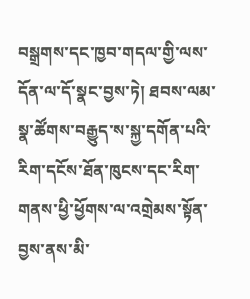བསྒྲགས་དང་ཁྱབ་གདལ་གྱི་ལས་དོན་ལ་དོ་སྣང་བྱས་ཏེ། ཐབས་ལམ་སྣ་ཚོགས་བརྒྱུད་ས་སྐྱ་དགོན་པའི་རིག་དངོས་ཐོན་ཁུངས་དང་རིག་གནས་ཕྱི་ཕྱོགས་ལ་འགྲེམས་སྟོན་བྱས་ནས་མི་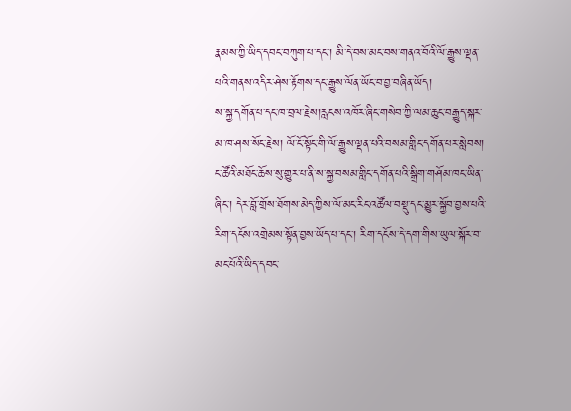རྣམས་ཀྱི་ཡིད་དབང་བཀུག་པ་དང་། མི་དེ་བས་མང་བས་གནའ་བོའི་ལོ་རྒྱུས་ལྡན་པའི་གནས་འདིར་ཤེས་རྟོགས་དང་རྒྱུས་ལོན་ཡོང་བ་བྱ་བཞིན་ཡོད།
ས་སྐྱ་དགོན་པ་དང་ཁ་བྲལ་རྗེས།རླངས་འཁོར་ཞིང་གསེབ་ཀྱི་ལམ་ཆུང་བརྒྱུད་སྐར་མ་ཁ་ཤས་སོང་རྗེས། ལོ་ངོ་སྟོང་གི་ལོ་རྒྱུས་ལྡན་པའི་བསམ་གླིང་དགོན་པར་སླེབས། ང་ཚོའི་མཐོང་ཆོས་སུ་གྱུར་པ་ནི་ས་སྐྱ་བསམ་གླིང་དགོན་པའི་སྒྲིག་གཤོམ་ཁང་ཡིན་ཞིང་། དེར་བློ་གྲོས་ཐོགས་མེད་ཀྱིས་ལོ་མང་རིང་འཚོལ་བསྡུ་དང་མྱུར་སྐྱོབ་བྱས་པའི་རིག་དངོས་འགྲེམས་སྟོན་བྱས་ཡོད་པ་དང་། རིག་དངོས་དེ་དག་གིས་ཡུལ་སྐོར་བ་མང་པོའི་ཡིད་དབང་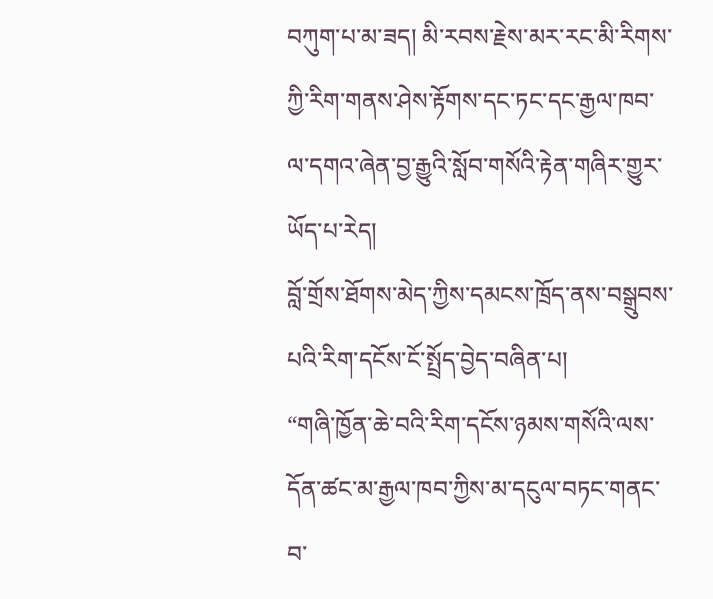བཀུག་པ་མ་ཟད། མི་རབས་རྗེས་མར་རང་མི་རིགས་ཀྱི་རིག་གནས་ཤེས་རྟོགས་དང་ཏང་དང་རྒྱལ་ཁབ་ལ་དགའ་ཞེན་བྱ་རྒྱུའི་སློབ་གསོའི་རྟེན་གཞིར་གྱུར་ཡོད་པ་རེད།
བློ་གྲོས་ཐོགས་མེད་ཀྱིས་དམངས་ཁྲོད་ནས་བསྒྲུབས་པའི་རིག་དངོས་ངོ་སྤྲོད་བྱེད་བཞིན་པ།
“གཞི་ཁྱོན་ཆེ་བའི་རིག་དངོས་ཉམས་གསོའི་ལས་དོན་ཚང་མ་རྒྱལ་ཁབ་ཀྱིས་མ་དངུལ་བཏང་གནང་བ་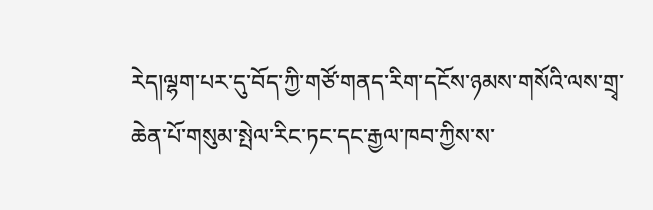རེད།ལྷག་པར་དུ་བོད་ཀྱི་གཙོ་གནད་རིག་དངོས་ཉམས་གསོའི་ལས་གྲྭ་ཆེན་པོ་གསུམ་སྤེལ་རིང་ཏང་དང་རྒྱལ་ཁབ་ཀྱིས་ས་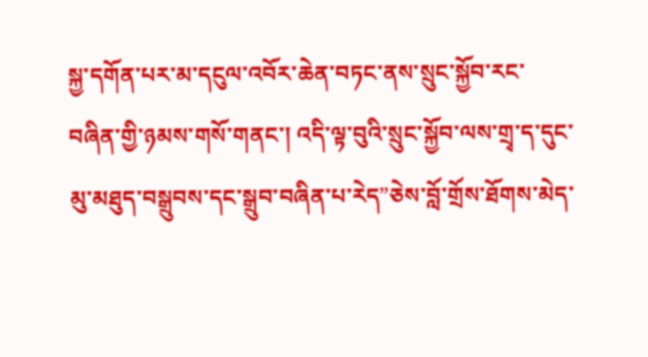སྐྱ་དགོན་པར་མ་དངུལ་འབོར་ཆེན་བཏང་ནས་སྲུང་སྐྱོབ་རང་བཞིན་གྱི་ཉམས་གསོ་གནང་། འདི་ལྟ་བུའི་སྲུང་སྐྱོབ་ལས་གྲྭ་ད་དུང་མུ་མཐུད་བསྒྲུབས་དང་སྒྲུབ་བཞིན་པ་རེད”ཅེས་བློ་གྲོས་ཐོགས་མེད་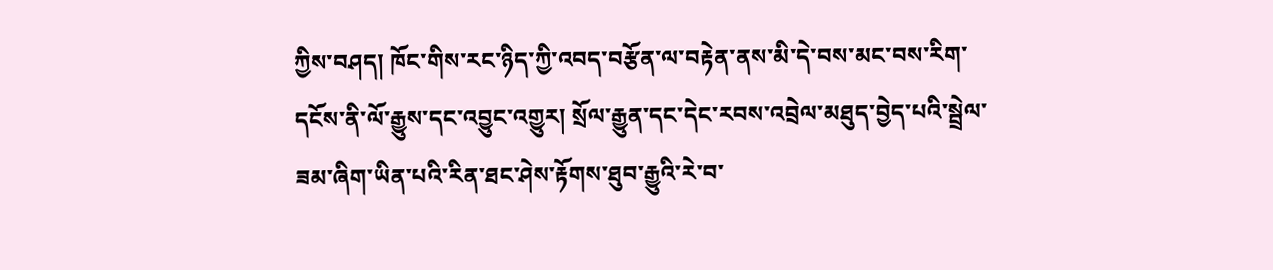ཀྱིས་བཤད། ཁོང་གིས་རང་ཉིད་ཀྱི་འབད་བརྩོན་ལ་བརྟེན་ནས་མི་དེ་བས་མང་བས་རིག་དངོས་ནི་ལོ་རྒྱུས་དང་འབྱུང་འགྱུར། སྲོལ་རྒྱུན་དང་དེང་རབས་འབྲེལ་མཐུད་བྱེད་པའི་སྦྲེལ་ཟམ་ཞིག་ཡིན་པའི་རིན་ཐང་ཤེས་རྟོགས་ཐུབ་རྒྱུའི་རེ་བ་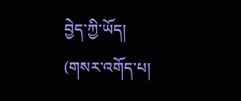བྱེད་ཀྱི་ཡོད།
(གསར་འགོད་པ།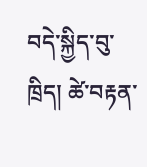བདེ་སྐྱིད་བུ་ཁྲིད། ཚེ་བརྟན་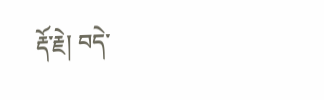རྡོ་རྗེ། བདེ་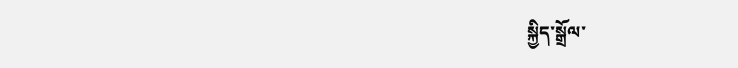སྐྱིད་སྒྲོལ་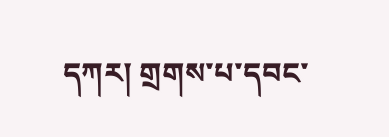དཀར། གྲགས་པ་དབང་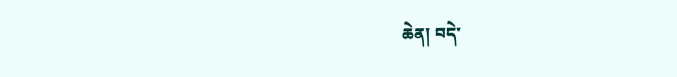ཆེན། བདེ་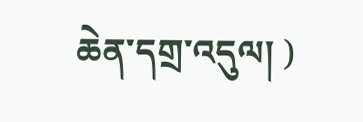ཆེན་དགྲ་འདུལ། )